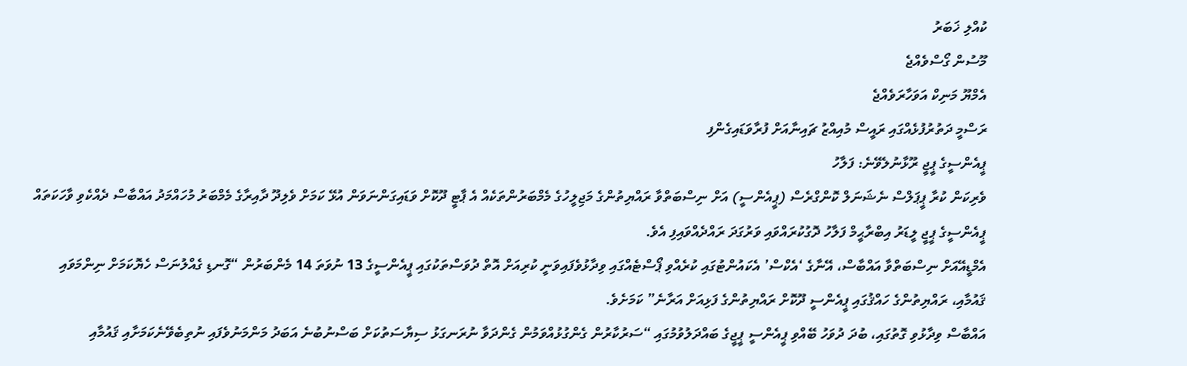ކުއްލި ޚަބަރު
މޫސުން ގޯސްވެއްޖެ
އެމްޔޫ މަނިކް އަވަހާރަވެއްޖެ
ރަސްމީ ދަތުރުފުޅެއްގައި ރައީސް މުއިއްޒު ޗައިނާއަށް ފުރާވަޑައިގެންފި
ޕީއެންސީގެ ޕީޖީ ރޫޅާނުލެވޭނެ: ފަލާހު
ވެރިކަން ކުރާ ޕީޕަލްސް ނެޝަނަލް ކޮންގްރެސް (ޕީއެންސީ) އަށް ނިސްބަތްވާ ރައްޔިތުންގެ މަޖިލީހުގެ މެމްބަރުންތަކެއް އެ ޕާޓީ ދޫކޮށް ވަޑައިގަންނަވަން އުޅޭ ކަމަށް ވެލިދޫ ދާއިރާގެ މެމްބަރު މުހައްމަދު އައްބާސް ދެއްކެވި ވާހަކަތައް ޕީއެންސީގެ ޕީޖީ ލީޑަރު އިބްރާޙީމް ފަލާހު ދޮގުކުރައްވައި ވަރުގަދަ ރައްދެއްވައިފި އެވެ.
އެމްޑީއޭއަށް ނިސްބަތްވާ އައްބާސް، އޭނާގެ ‘އެކްސް’ އެކައުންޓުގައި ކުރެއްވި ޕޯސްޓެއްގައި ވިދާޅުވެފައިވަނީ ކުރިއަށް އޮތް ދުވަސްތަކުގައި ޕީއެންސީގެ 13 ނުވަތަ 14 މެންބަރުން “ގޮނޑި ގެއްލުނަސް ހެޔޮކަމަށް ނިންމަވައި ޤައުމާއި، ރައްޔިތުންގެ ހައްޤުގައި ޕީއެންސީ ދޫކޮށް ރައްޔިތުންގެ ފަޅިއަށް އަރާނެ” ކަމަށެވެ.
އައްބާސް ވިދާޅުވި ގޮތުގައި، ބުދަ ދުވަހު ބޭއްވި ޕީއެންސީ ޕީޖީގެ ބައްދަލުވުމުގައި “ސަރުކާރުން ގެންގުޅުއްވަމުން ގެންދަވާ ނުރަނގަޅު ސިޔާސަތުކަށް ބަސްނުބުނެ އަބަދު މަންމަނުވެފައި ނުތިބެވޭނެކަމަށާއި ޤައުމާއި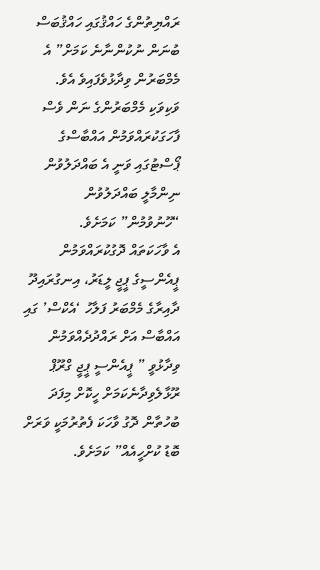ރައްޔިތުންގެ ހައްޤުގައި ހައްޤުބަސް ބުނަން ނުކުންނާނެ ކަމަށް” އެ މެމްބަރުން ވިދާޅުވެފައިވެ އެވެ. ވަކިވަކި މެމްބަރުންގެ ނަން ވެސް ފާހަގަކުރައްވަމުން އައްބާސްގެ ޕޯސްޓުގައި ވަނީ އެ ބައްދަލުވުން ނިންމާލީ ބައްދަލުވުން “ހޫނުވުމުން” ކަމަށެވެ.
އެ ވާހަކަތައް ދޮގުކުރައްވަމުން ޕީއެންސީގެ ޕީޖީ ލީޑަރު، އިނގުރައިދޫ ދާއިރާގެ މެމްބަރު ފަލާހު ‘އެކްސް’ ގައި އައްބާސް އަށް ރައްދުދެއްވަމުން ވިދާޅުވީ ” ޕީއެންސީ ޕީޖީ ގްރޫޕް ރޫޅާލެވިދާނެކަމަށް ހީކޮށް މިފަދަ ބުހުތާން ދޮގު ވާހަކަ ފެތުރުމަކީ ވަރަށް ބޮޑު ކުށްހީއެއް” ކަމަށެވެ.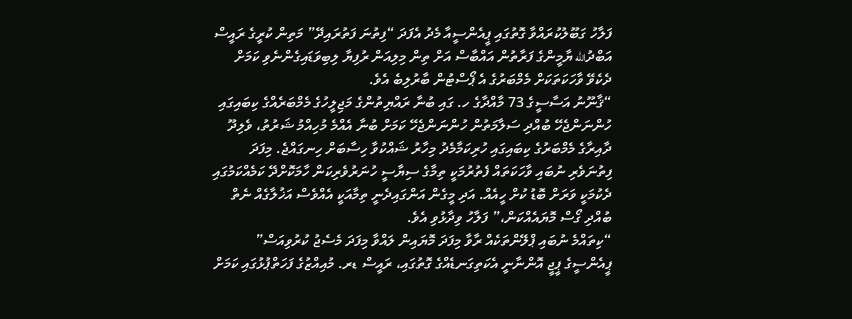ފަލާހު ގަބޫލުކުރައްވާ ގޮތުގައި ޕީއެންސީއާ މެދު އެފަދަ “ފިތުނަ ފަތުރައިދޭ” މަތިން ކުރީގެ ރައީސް އަބްދުالله ޔާމީންގެ ފަރާތުން އައްބާސް އަށް ތިން މިލިއަން ރުފިޔާ ލިބިވަޑައިގެންނެވި ކަމަށް ދެކެވޭ ވާހަކަތަކަށް މެމްބަރުގެ އެ ޕޯސްޓުން ބާރުލިބެ އެވެ.
“ޤާނޫނު އަސާސީގެ 73 މާއްދާގެ ހ. ގައި ބުނާ ރައްޔިތުންގެ މަޖިލީހުގެ މެމްބަރެއްގެ ކިބައިގައި ހުންނަންޖެހޭ ބުއްދި ސަލާމަތުން ހުންނަންޖެހޭ ކަމަށް ބުނާ އެއްމެ މުހިއްމު ޝަރުތު، ވެލިދޫ ދާއިރާގެ މެމްބަރުގެ ކިބައިގައި ހުރިކަމާމެދު މިހާރު ޝައްކުވާ ހިސާބަށް ހިނގައްޖެ. މިފަދަ ފިތުނަވެރި ނުބައި ވާހަކަތައް ފެތުރުމަކީ ތިމާގެ ސިޔާސީ ހުނަރުވެރިކަން ހާމަކޮށްދޭ ކަމެއްކަމުގައި ދެކުމަކީ ވަރަށް ބޮޑު ކުށް ހީއެއް. އަދި މީގެން އަންގައިދެނީ ތިމާއަކީ އެއްވެސް އަޚުލާގެއް ނެތް ބުއްދި ގޯސް މޮޔައެއްކަން،” ފަލާހު ވިދާޅުވި އެވެ.
“ކިތައްމެ ނުބައި ޕްލޭންތަކެއް ރާވާ މިފަދަ މޮޔައިން ލައްވާ މިފަދަ މެސެޖު ކުރުވިއަސް” ޕީއެންސީގެ ޕީޖީ އޮންނާނީ އެކަތިގަނޑެއްގެ ގޮތުގައި، ރައީސް ޑރ. މުއިއްޒުގެ ފަހަތްޕުޅުގައި ކަމަށް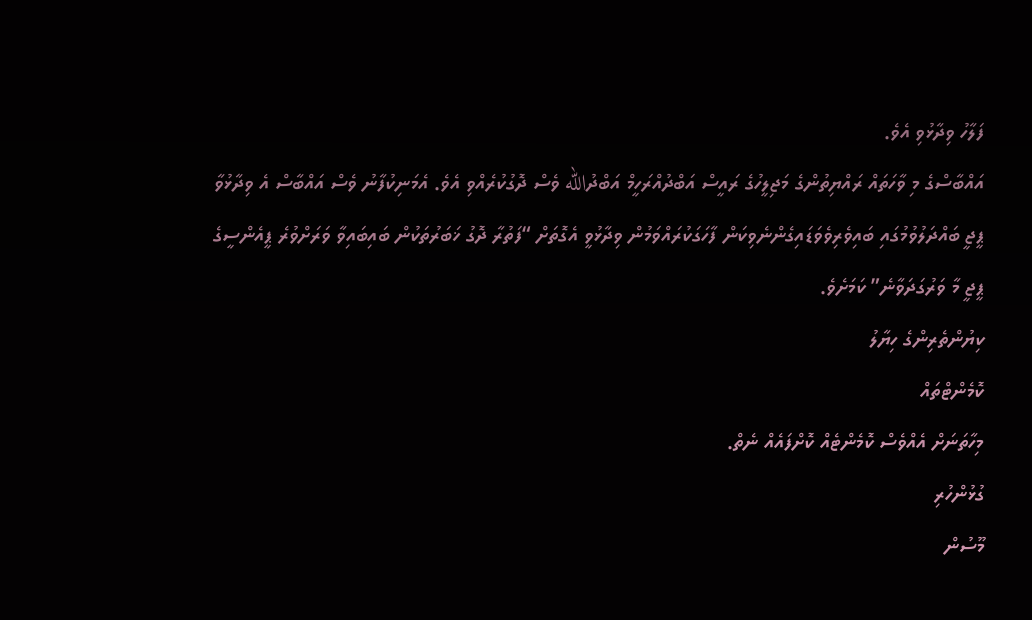ފަލާހު ވިދާޅުވި އެވެ.
އައްބާސްގެ މި ވާހަތައް ރައްޔިތުންގެ މަޖިލީހުގެ ރައީސް އަބްދުއްރަހީމް އަބްދުالله ވެސް ދޮގުކުރެއްވި އެވެ. އެމަނިކުފާނު ވެސް އައްބާސް އެ ވިދާޅުވާ ޕީޖީ ބައްދަލުވުމުގައި ބައިވެރިވެވަޑައިގެންނެވިކަން ފާހަގަކުރައްވަމުން ވިދާޅުވީ އެގޮތަށް “ފަތުރާ ދޮގު ޚަބަރުތަކުން ބައިބައިވާ ވަރަށްވުރެ ޕީއެންސީގެ ޕީޖީ މާ ވަރުގަދަވާނެ” ކަމަށެވެ.
ކިޔުންތެރިންގެ ހިޔާލު
ކޮމެންޓްތައް
މިހާތަނަށް އެއްވެސް ކޮމެންޓެއް ކޮށްފައެއް ނެތް.
ގުޅުންހުރި
މޫސުން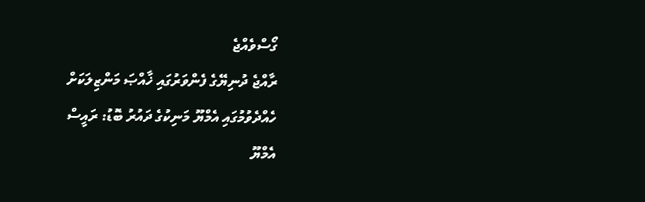ގޯސްވެއްޖެ
ރާއްޖެ ދުނިޔޭގެ ފެންވަރުގައި ޚާއްޞަ މަންޒިލަކަށް ހެއްދެވުމުގައި އެމްޔޫ މަނިކުގެ ދައުރު ބޮޑު: ރައީސް
އެމްޔޫ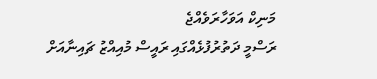މަނިކް އަވަހާރަވެއްޖެ
ރަސްމީ ދަތުރުފުޅެއްގައި ރައީސް މުއިއްޒު ޗައިނާއަށް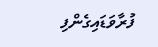ފުރާވަޑައިގެންފި